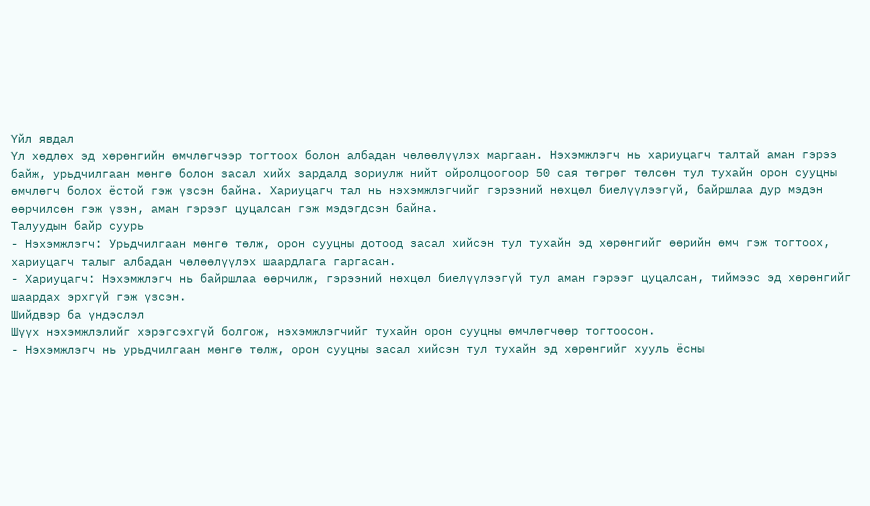Үйл явдал
Үл хөдлөх эд хөрөнгийн өмчлөгчээр тогтоох болон албадан чөлөөлүүлэх маргаан. Нэхэмжлэгч нь хариуцагч талтай аман гэрээ байж, урьдчилгаан мөнгө болон засал хийх зардалд зориулж нийт ойролцоогоор 50 сая төгрөг төлсөн тул тухайн орон сууцны өмчлөгч болох ёстой гэж үзсэн байна. Хариуцагч тал нь нэхэмжлэгчийг гэрээний нөхцөл биелүүлээгүй, байршлаа дур мэдэн өөрчилсөн гэж үзэн, аман гэрээг цуцалсан гэж мэдэгдсэн байна.
Талуудын байр суурь
- Нэхэмжлэгч: Урьдчилгаан мөнгө төлж, орон сууцны дотоод засал хийсэн тул тухайн эд хөрөнгийг өөрийн өмч гэж тогтоох, хариуцагч талыг албадан чөлөөлүүлэх шаардлага гаргасан.
- Хариуцагч: Нэхэмжлэгч нь байршлаа өөрчилж, гэрээний нөхцөл биелүүлээгүй тул аман гэрээг цуцалсан, тиймээс эд хөрөнгийг шаардах эрхгүй гэж үзсэн.
Шийдвэр ба үндэслэл
Шүүх нэхэмжлэлийг хэрэгсэхгүй болгож, нэхэмжлэгчийг тухайн орон сууцны өмчлөгчөөр тогтоосон.
- Нэхэмжлэгч нь урьдчилгаан мөнгө төлж, орон сууцны засал хийсэн тул тухайн эд хөрөнгийг хууль ёсны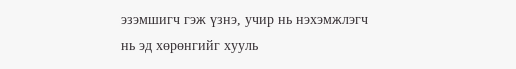эзэмшигч гэж үзнэ, учир нь нэхэмжлэгч нь эд хөрөнгийг хууль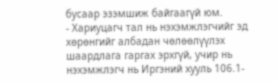бусаар эзэмшиж байгаагүй юм.
- Хариуцагч тал нь нэхэмжлэгчийг эд хөрөнгийг албадан чөлөөлүүлэх шаардлага гаргах эрхгүй, учир нь нэхэмжлэгч нь Иргэний хууль 106.1-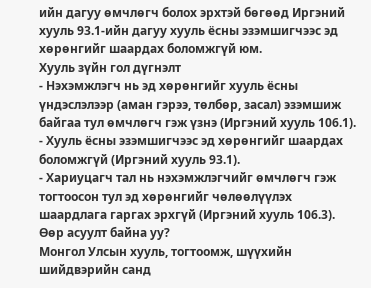ийн дагуу өмчлөгч болох эрхтэй бөгөөд Иргэний хууль 93.1-ийн дагуу хууль ёсны эзэмшигчээс эд хөрөнгийг шаардах боломжгүй юм.
Хууль зүйн гол дүгнэлт
- Нэхэмжлэгч нь эд хөрөнгийг хууль ёсны үндэслэлээр (аман гэрээ, төлбөр, засал) эзэмшиж байгаа тул өмчлөгч гэж үзнэ (Иргэний хууль 106.1).
- Хууль ёсны эзэмшигчээс эд хөрөнгийг шаардах боломжгүй (Иргэний хууль 93.1).
- Хариуцагч тал нь нэхэмжлэгчийг өмчлөгч гэж тогтоосон тул эд хөрөнгийг чөлөөлүүлэх шаардлага гаргах эрхгүй (Иргэний хууль 106.3).
Өөр асуулт байна уу?
Монгол Улсын хууль, тогтоомж, шүүхийн шийдвэрийн санд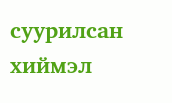суурилсан хиймэл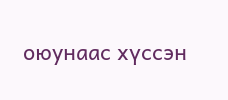оюунаас хүссэн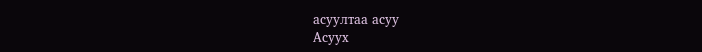асуултаа асуу
Асуух